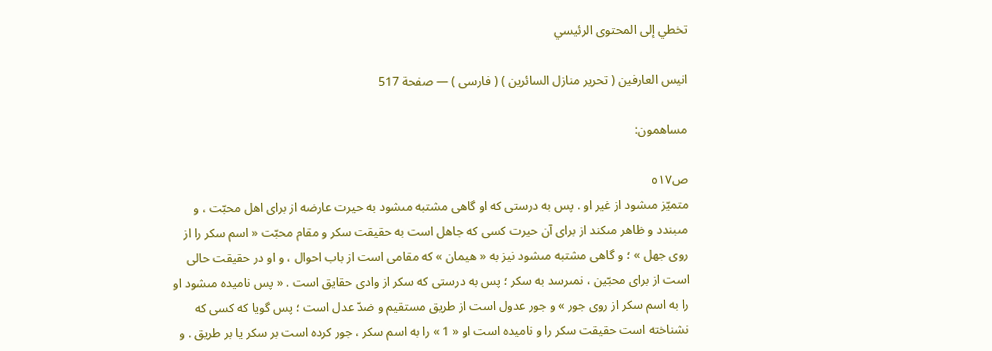تخطي إلى المحتوى الرئيسي

انيس العارفين ( تحرير منازل السائرين ) ( فارسى ) — صفحة 517

مساهمون:

ص٥١٧
متميّز مىشود از غير او . پس به درستى كه او گاهى مشتبه مىشود به حيرت عارضه از براى اهل محبّت ، و مىبندد و ظاهر مىكند از براى آن حيرت كسى كه جاهل است به حقيقت سكر و مقام محبّت « اسم سكر را از روى جهل » ؛ و گاهى مشتبه مىشود نيز به « هيمان » كه مقامى است از باب احوال ، و او در حقيقت حالى است از براى محبّين ، نمىرسد به سكر ؛ پس به درستى كه سكر از وادى حقايق است . « پس ناميده مىشود او را به اسم سكر از روى جور » و جور عدول است از طريق مستقيم و ضدّ عدل است ؛ پس گويا كه كسى كه نشناخته است حقيقت سكر را و ناميده است او « 1 » را به اسم سكر ، جور كرده است بر سكر يا بر طريق . و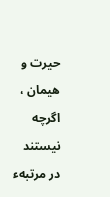حيرت و هيمان ، اگرچه نيستند در مرتبهء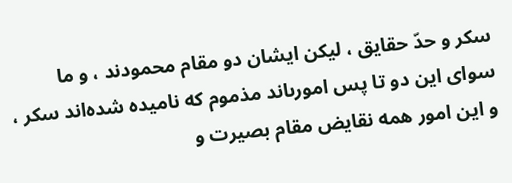سكر و حدّ حقايق ، ليكن ايشان دو مقام محمودند ، و ما سواى اين دو تا پس امورىاند مذموم كه ناميده شده‌اند سكر ، و اين امور همه نقايض مقام بصيرت و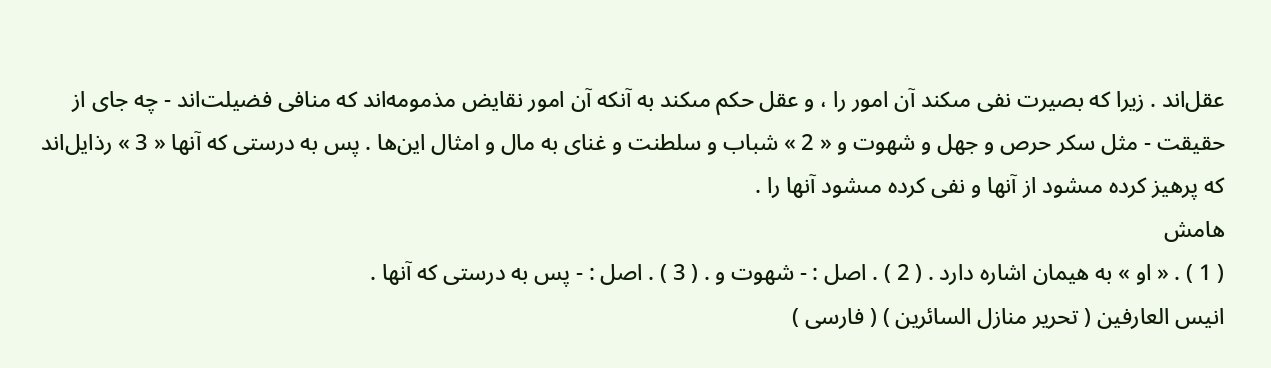عقل‌اند . زيرا كه بصيرت نفى مىكند آن امور را ، و عقل حكم مىكند به آنكه آن امور نقايض مذمومه‌اند كه منافى فضيلت‌اند - چه جاى از حقيقت - مثل سكر حرص و جهل و شهوت و « 2 » شباب و سلطنت و غناى به مال و امثال اين‌ها . پس به درستى كه آنها « 3 » رذايل‌اند كه پرهيز كرده مىشود از آنها و نفى كرده مىشود آنها را .
هامش
( 1 ) . « او » به هيمان اشاره دارد . ( 2 ) . اصل : - شهوت و . ( 3 ) . اصل : - پس به درستى كه آنها .
انيس العارفين ( تحرير منازل السائرين ) ( فارسى )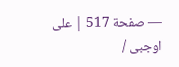— صفحة 517 | على اوجبى /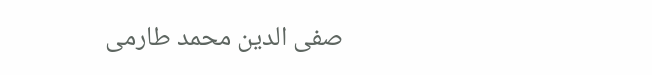صفى الدين محمد طارمى